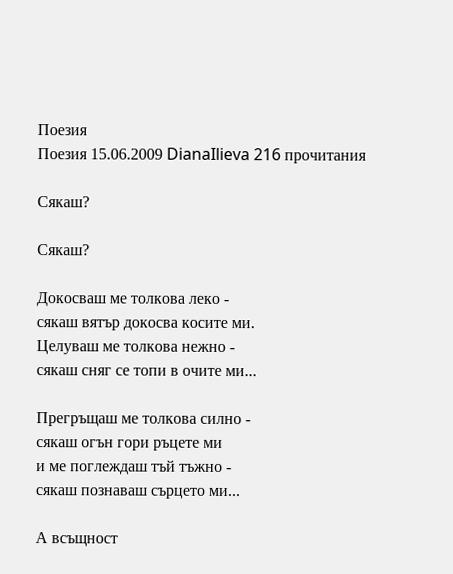Поезия
Поезия 15.06.2009 DianaIlieva 216 прочитания

Сякаш?

Сякаш?

Докосваш ме толкова леко -
сякаш вятър докосва косите ми.
Целуваш ме толкова нежно -
сякаш сняг се топи в очите ми...

Прегръщаш ме толкова силно -
сякаш огън гори ръцете ми
и ме поглеждаш тъй тъжно -
сякаш познаваш сърцето ми...

А всъщност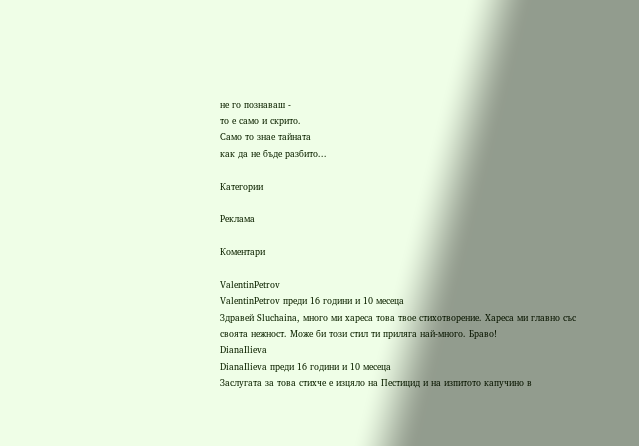не го познаваш -
то е само и скрито.
Само то знае тайната
как да не бъде разбито...

Категории

Реклама

Коментари

ValentinPetrov
ValentinPetrov преди 16 години и 10 месеца
Здравей Sluchaina, много ми хареса това твое стихотворение. Хареса ми главно със своята нежност. Може би този стил ти приляга най-много. Браво!
DianaIlieva
DianaIlieva преди 16 години и 10 месеца
Заслугата за това стихче е изцяло на Пестицид и на изпитото капучино в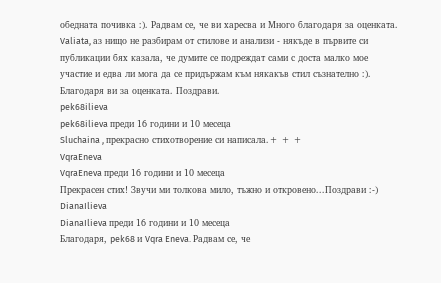обедната почивка :). Радвам се, че ви харесва и Много благодаря за оценката. Valiata, аз нищо не разбирам от стилове и анализи - някъде в първите си публикации бях казала, че думите се подреждат сами с доста малко мое участие и едва ли мога да се придържам към някакъв стил съзнателно :). Благодаря ви за оценката. Поздрави.
pek68ilieva
pek68ilieva преди 16 години и 10 месеца
Sluchaina , прекрасно стихотворение си написала.+ + +
VqraEneva
VqraEneva преди 16 години и 10 месеца
Прекрасен стих! Звучи ми толкова мило, тъжно и откровено...Поздрави :-)
DianaIlieva
DianaIlieva преди 16 години и 10 месеца
Благодаря, pek68 и Vqra Eneva. Радвам се, че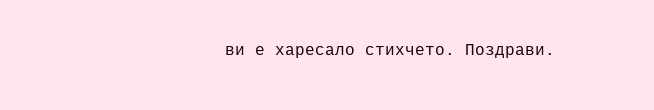ви е харесало стихчето. Поздрави.